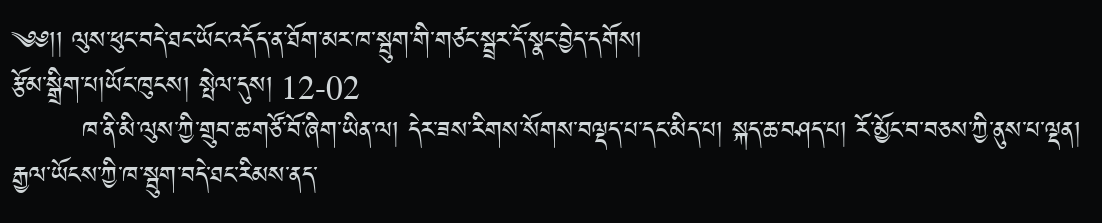༄༅།། ལུས་ཕུང་བདེ་ཐང་ཡོང་འདོད་ན་ཐོག་མར་ཁ་སྦུག་གི་གཙང་སྦྲར་དོ་སྣང་བྱེད་དགོས།
རྩོམ་སྒྲིག་པ།ཡོང་ཁུངས། སྤེལ་དུས། 12-02
        ཁ་ནི་མི་ལུས་ཀྱི་གྲུབ་ཆ་གཙོ་བོ་ཞིག་ཡིན་ལ། དེར་ཟས་རིགས་སོགས་བལྡད་པ་དང་མིད་པ། སྐད་ཆ་བཤད་པ། རོ་མྱོང་བ་བཅས་ཀྱི་ནུས་པ་ལྡན། རྒྱལ་ཡོངས་ཀྱི་ཁ་སྦུག་བདེ་ཐང་རིམས་ནད་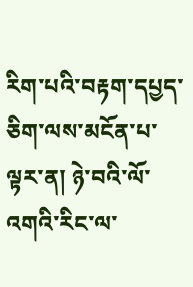རིག་པའི་བརྟག་དཔྱད་ཅིག་ལས་མངོན་པ་ལྟར་ན། ཉེ་བའི་ལོ་འགའི་རིང་ལ་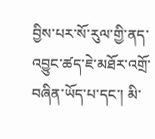བྱིས་པར་སོ་རུལ་གྱི་ནད་འབྱུང་ཚད་ཇེ་མཐོར་འགྲོ་བཞིན་ཡོད་པ་དང་། མི་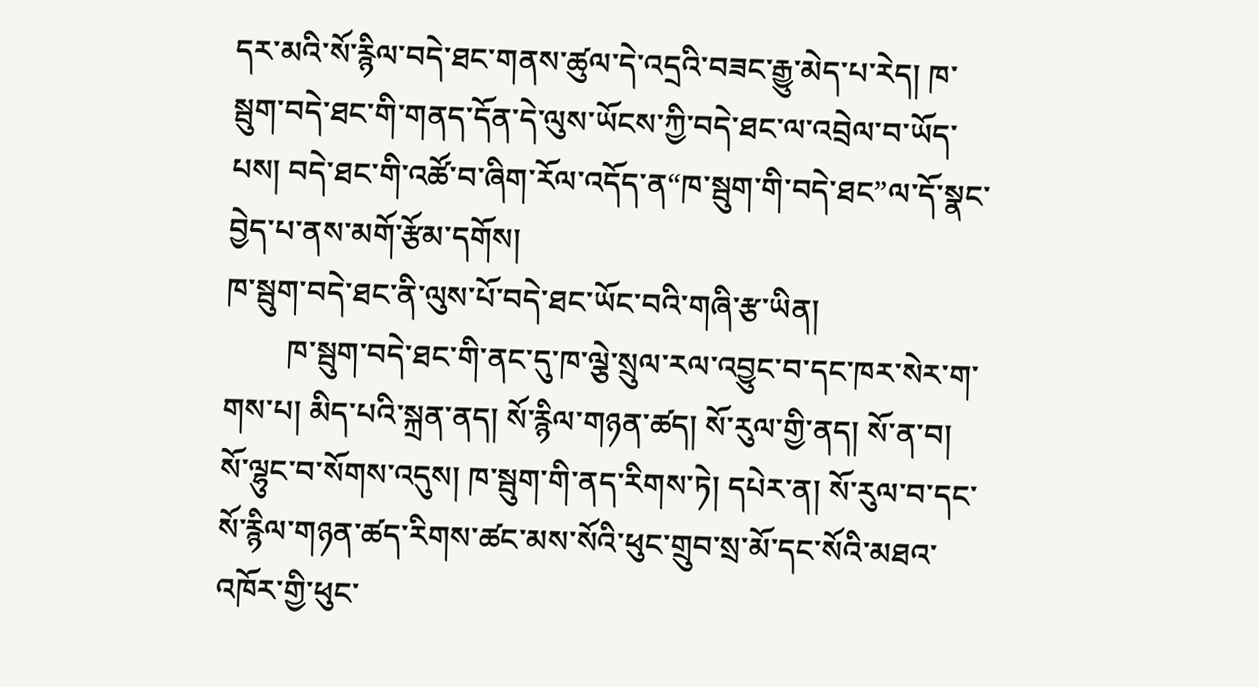དར་མའི་སོ་རྙིལ་བདེ་ཐང་གནས་ཚུལ་དེ་འདྲའི་བཟང་རྒྱུ་མེད་པ་རེད། ཁ་སྦུག་བདེ་ཐང་གི་གནད་དོན་དེ་ལུས་ཡོངས་ཀྱི་བདེ་ཐང་ལ་འབྲེལ་བ་ཡོད་པས། བདེ་ཐང་གི་འཚོ་བ་ཞིག་རོལ་འདོད་ན“ཁ་སྦུག་གི་བདེ་ཐང”ལ་དོ་སྣང་བྱེད་པ་ནས་མགོ་རྩོམ་དགོས།
ཁ་སྦུག་བདེ་ཐང་ནི་ལུས་པོ་བདེ་ཐང་ཡོང་བའི་གཞི་རྩ་ཡིན།
        ཁ་སྦུག་བདེ་ཐང་གི་ནང་དུ་ཁ་ལྕེ་སྲུལ་རལ་འབྱུང་བ་དང་ཁར་སེར་ག་གས་པ། མིད་པའི་སྐྲན་ནད། སོ་རྙིལ་གཉན་ཚད། སོ་རུལ་གྱི་ནད། སོ་ན་བ། སོ་ལྷུང་བ་སོགས་འདུས། ཁ་སྦུག་གི་ནད་རིགས་ཏེ། དཔེར་ན། སོ་རུལ་བ་དང་སོ་རྙིལ་གཉན་ཚད་རིགས་ཚང་མས་སོའི་ཕུང་གྲུབ་སྲ་མོ་དང་སོའི་མཐའ་འཁོར་གྱི་ཕུང་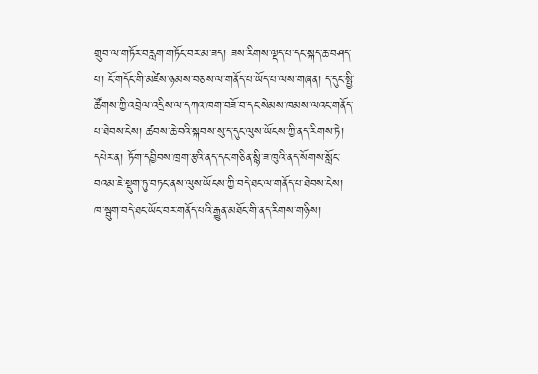གྲུབ་ལ་གཏོར་བརླག་གཏོང་བར་མ་ཟད། ཟས་རིགས་ལྡད་པ་དང་སྐད་ཆ་བཤད་པ། ངོ་གདོང་གི་མཛེས་ཉམས་བཅས་ལ་གནོད་པ་ཡོད་པ་ལས་གཞན། ད་དུང་སྤྱི་ཚོགས་ཀྱི་འབྲེལ་འདྲིས་ལ་དཀའ་ཁག་བཟོ་བ་དང་སེམས་ཁམས་ལའང་གནོད་པ་ཐེབས་ངེས། ཚབས་ཆེ་བའི་སྐབས་སུ་ད་དུང་ལུས་ཡོངས་ཀྱི་ནད་རིགས་ཏེ། དཔེར་ན། ཏོག་དབྱིབས་ཁྲག་རྩའི་ནད་དང་གཅིན་སྙི་ཟ་ཁུའི་ནད་སོགས་སློང་བའམ་ཇེ་སྡུག་ཏུ་བཏང་ནས་ལུས་ཡོངས་ཀྱི་བདེ་ཐང་ལ་གནོད་པ་ཐེབས་ངེས།
ཁ་སྦུག་བདེ་ཐང་ཡོང་བར་གནོད་པའི་རྒྱུན་མཐོང་གི་ནད་རིགས་གཉིས།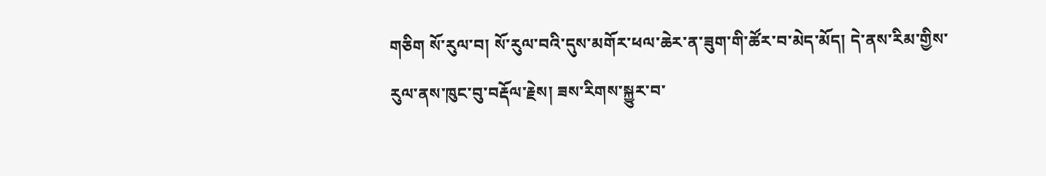གཅིག སོ་རུལ་བ། སོ་རུལ་བའི་དུས་མགོར་ཕལ་ཆེར་ན་ཟུག་གི་ཚོར་བ་མེད་མོད། དེ་ནས་རིམ་གྱིས་རུལ་ནས་ཁུང་བུ་བརྡོལ་རྗེས། ཟས་རིགས་སྐྱུར་བ་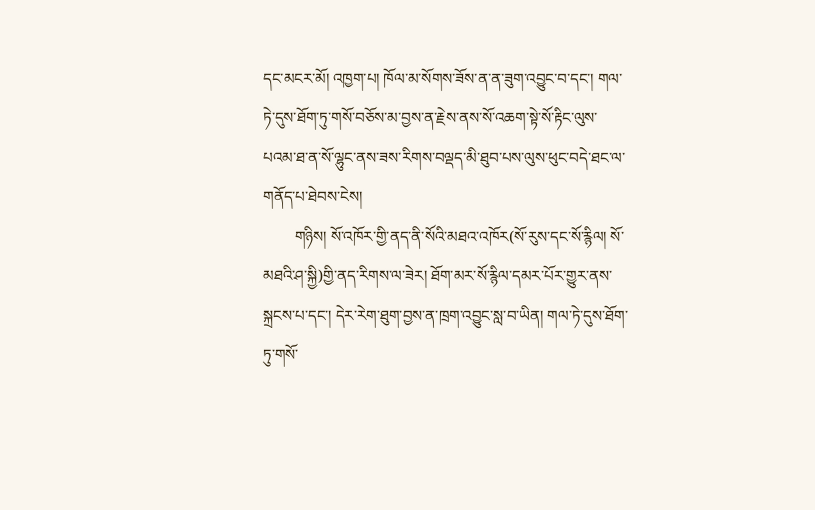དང་མངར་མོ། འཁྱག་པ། ཁོལ་མ་སོགས་ཟོས་ན་ན་ཟུག་འབྱུང་བ་དང་། གལ་ཏེ་དུས་ཐོག་ཏུ་གསོ་བཅོས་མ་བྱས་ན་རྗེས་ནས་སོ་འཆག་སྟེ་སོ་རྟིང་ལུས་པའམ་ཐ་ན་སོ་ལྷུང་ནས་ཟས་རིགས་བལྡད་མི་ཐུབ་པས་ལུས་ཕུང་བདེ་ཐང་ལ་གནོད་པ་ཐེབས་ངེས།
        གཉིས། སོ་འཁོར་གྱི་ནད་ནི་སོའི་མཐའ་འཁོར(སོ་རུས་དང་སོ་རྙིལ། སོ་མཐའི་ཤ་སྐྱི)གྱི་ནད་རིགས་ལ་ཟེར། ཐོག་མར་སོ་རྙིལ་དམར་པོར་གྱུར་ནས་སྐྲངས་པ་དང་། དེར་རེག་ཐུག་བྱས་ན་ཁྲག་འབྱུང་སླ་བ་ཡིན། གལ་ཏེ་དུས་ཐོག་ཏུ་གསོ་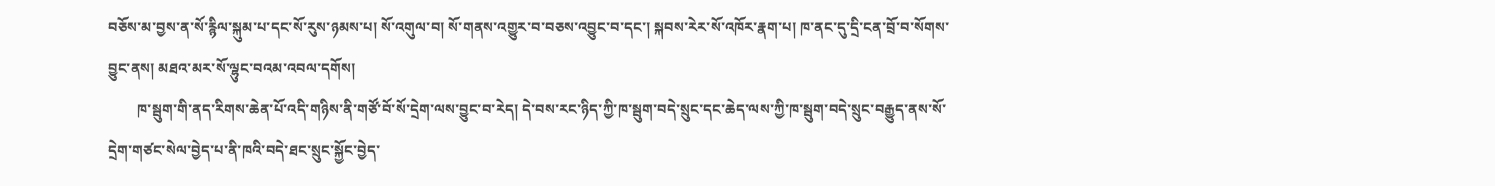བཅོས་མ་བྱས་ན་སོ་རྙིལ་སྐུམ་པ་དང་སོ་རུས་ཉམས་པ། སོ་འགུལ་བ། སོ་གནས་འགྱུར་བ་བཅས་འབྱུང་བ་དང་། སྐབས་རེར་སོ་འཁོར་རྣག་པ། ཁ་ནང་དུ་དྲི་ངན་བྲོ་བ་སོགས་བྱུང་ནས། མཐའ་མར་སོ་ལྷུང་བའམ་འབལ་དགོས།
        ཁ་སྦུག་གི་ནད་རིགས་ཆེན་པོ་འདི་གཉིས་ནི་གཙོ་བོ་སོ་དྲེག་ལས་བྱུང་བ་རེད། དེ་བས་རང་ཉིད་ཀྱི་ཁ་སྦུག་བདེ་སྲུང་དང་ཆེད་ལས་ཀྱི་ཁ་སྦུག་བདེ་སྲུང་བརྒྱུད་ནས་སོ་དྲེག་གཙང་སེལ་བྱེད་པ་ནི་ཁའི་བདེ་ཐང་སྲུང་སྐྱོང་བྱེད་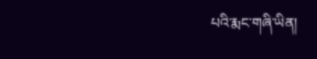པའི་རྨང་གཞི་ཡིན།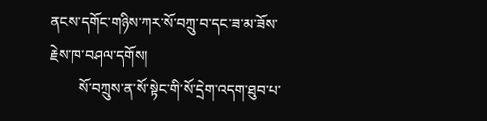ནངས་དགོང་གཉིས་ཀར་སོ་བཀྲུ་བ་དང་ཟ་མ་ཟོས་རྗེས་ཁ་བཤལ་དགོས།
        སོ་བཀྲུས་ན་སོ་སྟེང་གི་སོ་དྲེག་འདག་ཐུབ་པ་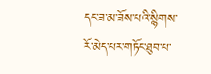དང་ཟ་མ་ཟོས་པའི་སྙིགས་རོ་མེད་པར་གཏོང་ཐུབ་པ་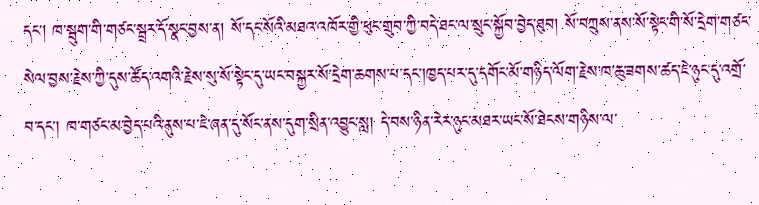དང་། ཁ་སྦུག་གི་གཙང་སྦྲར་དོ་སྣང་བྱས་ན། སོ་དང་སོའི་མཐའ་འཁོར་གྱི་ཕུང་གྲུབ་ཀྱི་བདེ་ཐང་ལ་སྲུང་སྐྱོབ་བྱེད་ཐུབ། སོ་བཀྲུས་ནས་སོ་སྟེང་གི་སོ་དྲེག་གཙང་སེལ་བྱས་རྗེས་ཀྱི་དུས་ཚོད་འགའི་རྗེས་སུ་སོ་སྟེང་དུ་ཡང་བསྐྱར་སོ་དྲེག་ཆགས་པ་དང་།ཁྱད་པར་དུ་དགོང་མོ་གཉིད་ལོག་རྗེས་ཁ་ཆུ་ཟགས་ཚད་ཇེ་ཉུང་དུ་འགྲོ་བ་དང་། ཁ་གཙང་མ་བྱེད་པའི་ནུས་པ་ཇེ་ཞན་དུ་སོང་ནས་དུག་སྲིན་འབྱུང་སླ། དེ་བས་ཉིན་རེར་ཉུང་མཐར་ཡང་སོ་ཐེངས་གཉིས་ལ་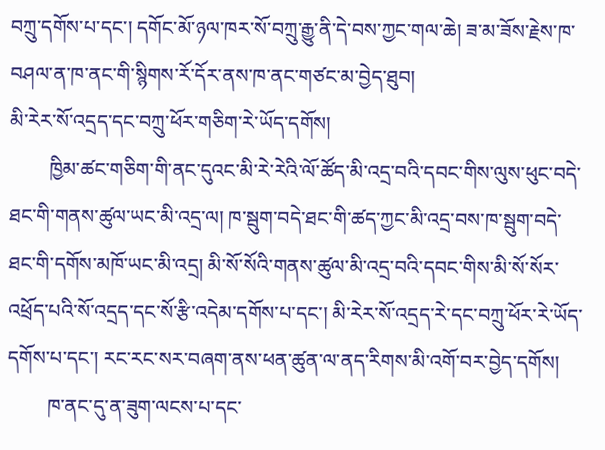བཀྲུ་དགོས་པ་དང་། དགོང་མོ་ཉལ་ཁར་སོ་བཀྲུ་རྒྱུ་ནི་དེ་བས་ཀྱང་གལ་ཆེ། ཟ་མ་ཟོས་རྗེས་ཁ་བཤལ་ན་ཁ་ནང་གི་སྙིགས་རོ་དོར་ནས་ཁ་ནང་གཙང་མ་བྱེད་ཐུབ།
མི་རེར་སོ་འདྲད་དང་བཀྲུ་ཕོར་གཅིག་རེ་ཡོད་དགོས།
        ཁྱིམ་ཚང་གཅིག་གི་ནང་དུའང་མི་རེ་རེའི་ལོ་ཚོད་མི་འདྲ་བའི་དབང་གིས་ལུས་ཕུང་བདེ་ཐང་གི་གནས་ཚུལ་ཡང་མི་འདྲ་ལ། ཁ་སྦུག་བདེ་ཐང་གི་ཚད་ཀྱང་མི་འདྲ་བས་ཁ་སྦུག་བདེ་ཐང་གི་དགོས་མཁོ་ཡང་མི་འདྲ། མི་སོ་སོའི་གནས་ཚུལ་མི་འདྲ་བའི་དབང་གིས་མི་སོ་སོར་འཕྲོད་པའི་སོ་འདྲད་དང་སོ་རྩི་འདེམ་དགོས་པ་དང་། མི་རེར་སོ་འདྲད་རེ་དང་བཀྲུ་ཕོར་རེ་ཡོད་དགོས་པ་དང་། རང་རང་སར་བཞག་ནས་ཕན་ཚུན་ལ་ནད་རིགས་མི་འགོ་བར་བྱེད་དགོས།
        ཁ་ནང་དུ་ན་ཟུག་ལངས་པ་དང་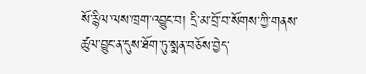སོ་རྙིལ་ལས་ཁྲག་འབྱུང་བ། དྲི་མ་བྲོ་བ་སོགས་ཀྱི་གནས་ཚུལ་བྱུང་ན་དུས་ཐོག་ཏུ་སྨན་བཅོས་བྱེད་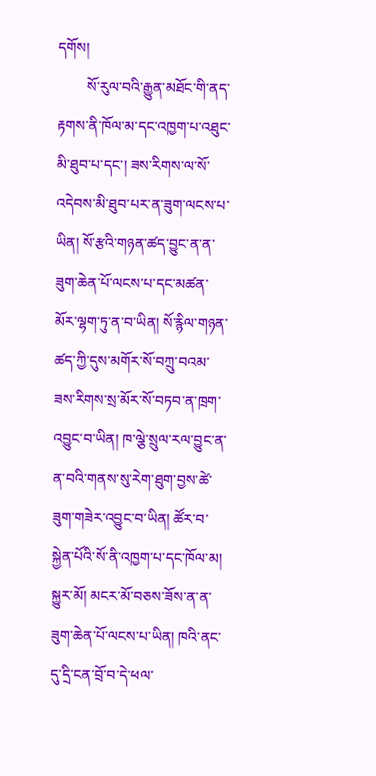དགོས།
        སོ་རུལ་བའི་རྒྱུན་མཐོང་གི་ནད་རྟགས་ནི་ཁོལ་མ་དང་འཁྱག་པ་འཐུང་མི་ཐུབ་པ་དང་། ཟས་རིགས་ལ་སོ་འདེབས་མི་ཐུབ་པར་ན་ཟུག་ལངས་པ་ཡིན། སོ་རྩའི་གཉན་ཚད་བྱུང་ན་ན་ཟུག་ཆེན་པོ་ལངས་པ་དང་མཚན་མོར་ལྷག་ཏུ་ན་བ་ཡིན། སོ་རྙིལ་གཉན་ཚད་ཀྱི་དུས་མགོར་སོ་བཀྲུ་བའམ་ཟས་རིགས་སྲ་མོར་སོ་བཏབ་ན་ཁྲག་འབྱུང་བ་ཡིན། ཁ་ལྕེ་སྲུལ་རལ་བྱུང་ན་ན་བའི་གནས་སུ་རེག་ཐུག་བྱས་ཚེ་ཟུག་གཟེར་འབྱུང་བ་ཡིན། ཚོར་བ་སྐྱེན་པོའི་སོ་ནི་འཁྱག་པ་དང་ཁོལ་མ། སྐྱུར་མོ། མངར་མོ་བཅས་ཟོས་ན་ན་ཟུག་ཆེན་པོ་ལངས་པ་ཡིན། ཁའི་ནང་དུ་དྲི་ངན་བྲོ་བ་དེ་ཕལ་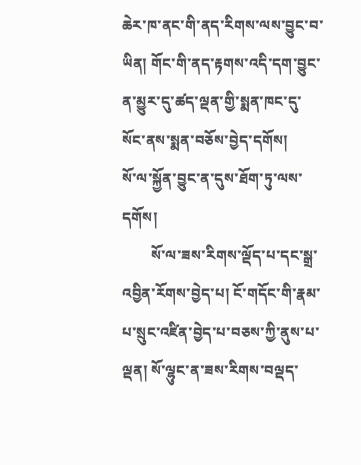ཆེར་ཁ་ནང་གི་ནད་རིགས་ལས་བྱུང་བ་ཡིན། གོང་གི་ནད་རྟགས་འདི་དག་བྱུང་ན་མྱུར་དུ་ཚད་ལྡན་གྱི་སྨན་ཁང་དུ་སོང་ནས་སྨན་བཅོས་བྱེད་དགོས།
སོ་ལ་སྐྱོན་བྱུང་ན་དུས་ཐོག་ཏུ་ལས་དགོས།
        སོ་ལ་ཟས་རིགས་ལྡོད་པ་དང་སྒྲ་འབྱིན་རོགས་བྱེད་པ། ངོ་གདོང་གི་རྣམ་པ་སྲུང་འཛིན་བྱེད་པ་བཅས་ཀྱི་ནུས་པ་ལྡན། སོ་ལྷུང་ན་ཟས་རིགས་བལྡད་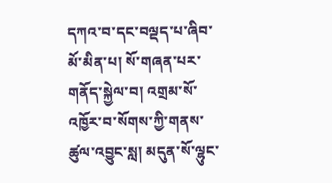དཀའ་བ་དང་བལྡད་པ་ཞིབ་མོ་མིན་པ། སོ་གཞན་པར་གནོད་སྐྱེལ་བ། འགྲམ་སོ་འཁྱོར་བ་སོགས་ཀྱི་གནས་ཚུལ་འབྱུང་སླ། མདུན་སོ་ལྷུང་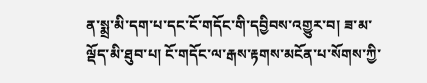ན་སྨྲ་མི་དག་པ་དང་ངོ་གདོང་གི་དབྱིབས་འགྱུར་བ། ཟ་མ་ལྡོད་མི་ཐུབ་པ། ངོ་གདོང་ལ་རྒས་རྟགས་མངོན་པ་སོགས་ཀྱི་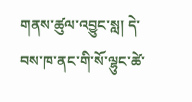གནས་ཚུལ་འབྱུང་སླ། དེ་བས་ཁ་ནང་གི་སོ་ལྷུང་ཚེ་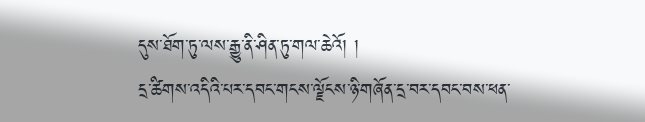དུས་ཐོག་ཏུ་ལས་རྒྱུ་ནི་ཤིན་ཏུ་གལ་ཆེའོ། །
དྲ་ཚིགས་འདིའི་པར་དབང་གངས་ལྗོངས་ཉི་གཞོན་དྲ་བར་དབང་བས་ཕན་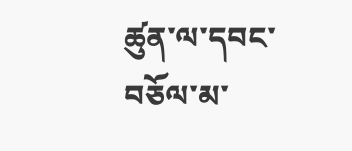ཚུན་ལ་དབང་བཅོལ་མ་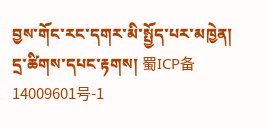བྱས་གོང་རང་དགར་མི་སྤྱོད་པར་མཁྱེན།
དྲ་ཚིགས་དཔང་རྟགས། 蜀ICP备14009601号-1